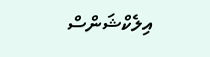އިލެކްޝަންސް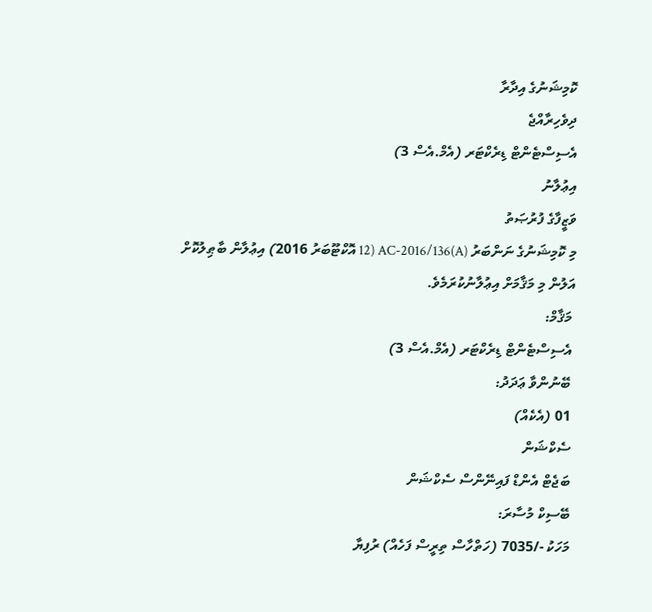ކޮމިޝަނުގެ އިދާރާ
ދިވެހިރާއްޖެ
އެސިސްޓެންޓް ޑިރެކްޓަރ (އެމް.އެސް 3)
އިޢުލާނު
ވަޒީފާގެ ފުރުޞަތު
މި ކޮމިޝަނުގެ ނަންބަރު (A)AC-2016/136 (12 އޮކްޓޫބަރު 2016) އިޢުލާން ބާޠިލުކޮށް އަލުން މި މަޤާމަށް އިޢުލާނުކުރަމެވެ.
 މަޤާމް:
 އެސިސްޓެންޓް ޑިރެކްޓަރ (އެމް.އެސް 3)
 ބޭނުންވާ ޢަދަދު:
 01 (އެކެއް)
 ސެކްޝަން
 ބަޖެޓް އެންޑް ފައިނޭންސް ސެކްޝަން
 ބޭސިކް މުސާރަ:
 މަހަކު -/7035 (ހަތްހާސް ތިރީސް ފަހެއް) ރުފިޔާ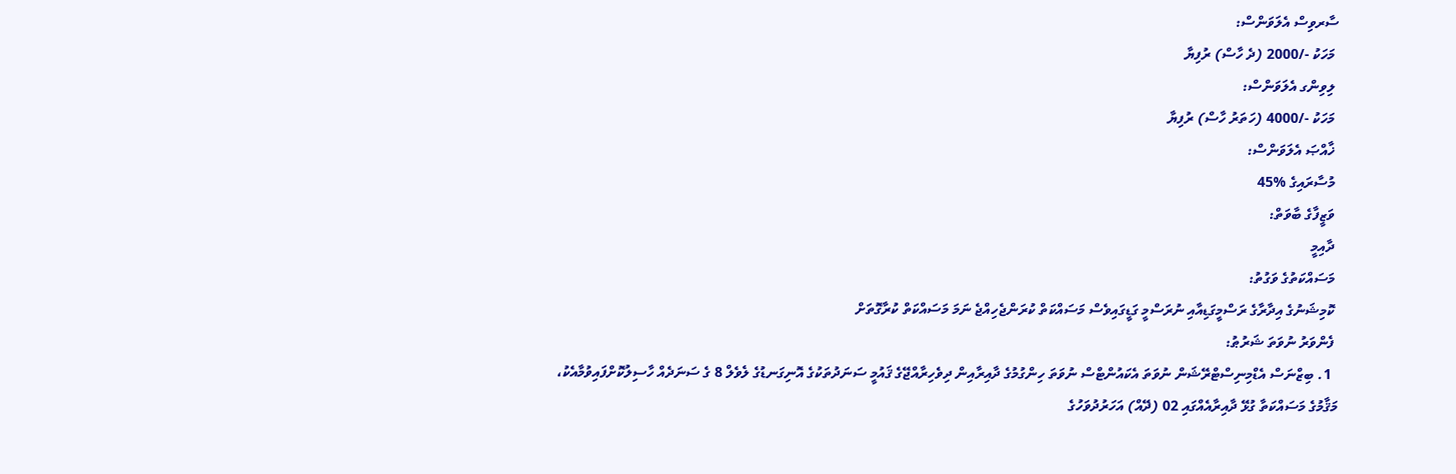ސާރވިސް އެލަވަންސް:
 މަހަކު -/2000 (ދެ ހާސް) ރުފިޔާ
 ލިވިންގ އެލަވަންސް:
 މަހަކު -/4000 (ހަތަރު ހާސް) ރުފިޔާ
 ޚާއްޞަ އެލަވަންސް:
 މުސާރައިގެ %45
 ވަޒީފާގެ ބާވަތް:
 ދާއިމީ
 މަސައްކަތުގެ ވަގުތު:
 ކޮމިޝަނުގެ އިދާރާގެ ރަސްމީގަޑިއާއި ނުރަސްމީ ގަޑީގައިވެސް މަސައްކަތް ކުރަންޖެހިއްޖެ ނަމަ މަސައްކަތް ކުރާގޮތަށް
 ފެންވަރު ނުވަތަ ޝަރުޠު:
  1. ބިޒްނަސް އެޑްމިނިސްޓްރޭޝަން ނުވަތަ އެކައުންޓްސް ނުވަތަ ހިންގުމުގެ ދާއިރާއިން ދިވެހިރާއްޖޭގެ ޤައުމީ ސަނަދުތަކުގެ އޮނިގަނޑުގެ ލެވެލް 8 ގެ ސަނަދެއް ހާސިލުކޮށްފައިވުމާއެކު، މަޤާމުގެ މަސައްކަތާ ގުޅޭ ދާއިރާއެއްގައި 02 (ދޭއް) އަހަރުދުވަހުގެ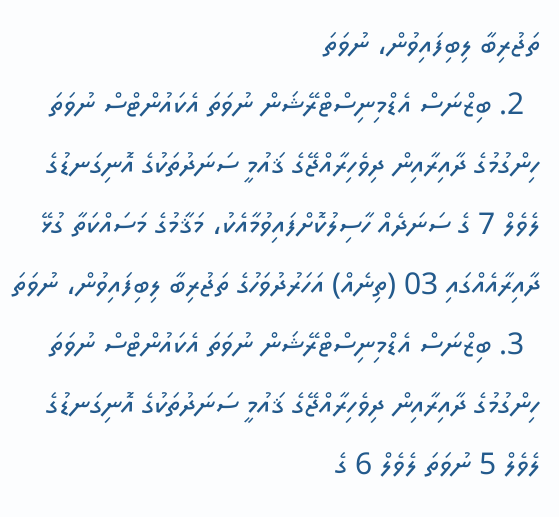ތަޖުރިބާ ލިބިފައިވުން، ނުވަތަ
  2. ބިޒްނަސް އެޑްމިނިސްޓްރޭޝަން ނުވަތަ އެކައުންޓްސް ނުވަތަ ހިންގުމުގެ ދާއިރާއިން ދިވެހިރާއްޖޭގެ ޤައުމީ ސަނަދުތަކުގެ އޮނިގަނޑުގެ ލެވެލް 7 ގެ ސަނަދެއް ހާސިލުކޮށްފައިވުމާއެކު، މަޤާމުގެ މަސައްކަތާ ގުޅޭ ދާއިރާއެއްގައި 03 (ތިނެއް) އަހަރުދުވަހުގެ ތަޖުރިބާ ލިބިފައިވުން، ނުވަތަ
  3. ބިޒްނަސް އެޑްމިނިސްޓްރޭޝަން ނުވަތަ އެކައުންޓްސް ނުވަތަ ހިންގުމުގެ ދާއިރާއިން ދިވެހިރާއްޖޭގެ ޤައުމީ ސަނަދުތަކުގެ އޮނިގަނޑުގެ ލެވެލް 5 ނުވަތަ ލެވެލް 6 ގެ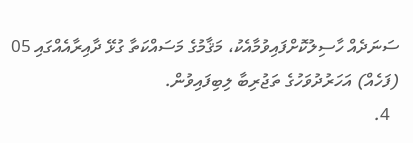ސަނަދެއް ހާސިލުކޮށްފައިވުމާއެކު، މަޤާމުގެ މަސައްކަތާ ގުޅޭ ދާއިރާއެއްގައި 05 (ފަހެއް) އަހަރުދުވަހުގެ ތަޖުރިބާ ލިބިފައިވުން.
  4.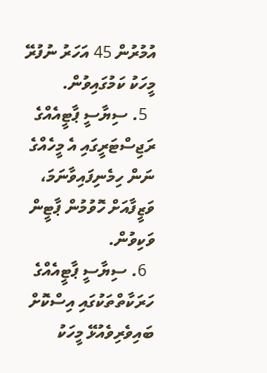އުމުރުން 45 އަހަރު ނުފުރޭ މީހަކު ކަމުގައިވުން.
  5. ސިޔާސީ ޕާޓީއެއްގެ ރަޖިސްޓަރީގައި އެ މީހެއްގެ ނަން ހިމެނިފައިވާނަމަ، ވަޒީފާއަށް ހޮވުމުން ޕާޓީން ވަކިވުން.
  6. ސިޔާސީ ޕާޓީއެއްގެ ހަރަކާތްތަކުގައި އިސްކޮށް ބައިވެރިވެއުޅޭ މީހަކު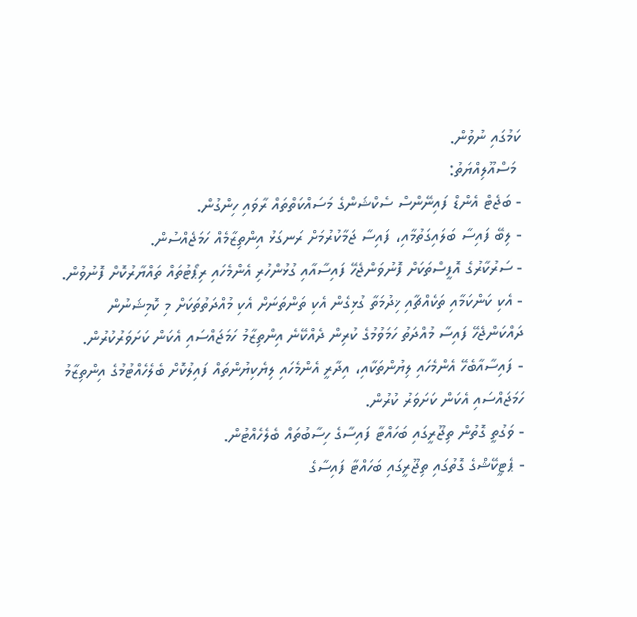ކަމުގައި ނުވުން.
 މަސްއޫލިއްޔަތު:
- ބަޖެޓް އެންޑް ފައިނޭންސް ސެކްޝަންގެ މަސައްކަތްތައް ރާވައި ހިންގުން.
- ލިބޭ ފައިސާ ބަލައިގަތުމާއި، ފައިސާ ޖަމާކުރުމަށް ރަނގަޅު އިންތިޒާމެއް ހަމަޖެއްސުން.
- ސަރުކާރުގެ އޮފީސްތަކަށް ފޮނުވަންޖެހޭ ފައިސާއާއި ގުޅުންހުރި އެންމެހައި ރިޕޯޓުތައް ތައްޔާރުކޮށް ފޮނުވުން.
- އެކި ކަންކަމާއި ތަކެއްޗާއި ޚިދުމަތާ ގުޅިގެން އެކި ތަންތަނަށް އެކި މުއްދަތުތަކަށް މި ކޮމިޝަނުން  ދައްކަންޖެހޭ ފައިސާ މުއްދަތު ހަމަވުމުގެ ކުރިން ދެއްކޭނެ އިންތިޒާމު ހަމަޖައްސައި އެކަން ކަށަވަރުކުރުން.
- ފައިސާއާބެހޭ އެންމެހައި ލިޔުންތަކާއި، އިދާރީ އެންމެހައި ލިޔެކިޔުންތައް ފައިލުކޮށް ބެލެހެއްޓުމުގެ އިންތިޒާމު ހަމަޖައްސައި އެކަން ކަށަވަރު ކުރުން.
- ވަގުތީ ގޮތުން ތިޖޫރީގައި ބަހައްޓާ ފައިސާގެ ހިސާބުތައް ބެލެހެއްޓުން.
- ޕެޓީކޭޝްގެ ގޮތުގައި ތިޖޫރީގައި ބަހައްޓާ ފައިސާގެ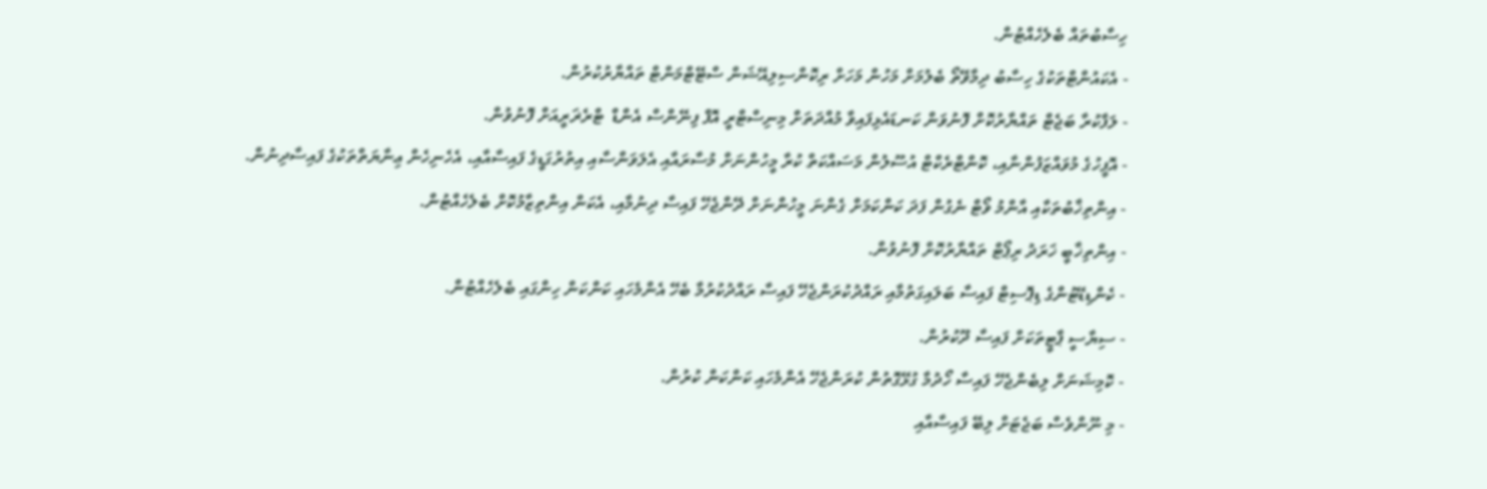ހިސާބުތައް ބެލެހެއްޓުން.
- އެކައުންޓްތަކުގެ ހިސާބު ދިމާވޭތޯ ބެލުމަށް މަހުން މަހަށް ރިކޮންސިލިއޭޝަން ސްޓޭޓްމަންޓް ތައްޔާރުކުރުން.
- ލަފާކުރާ ބަޖެޓް ތައްޔާރުކޮށް ފޮނުވަން ކަނޑައެޅިފައިވާ މުއްދަތަށް މިނިސްޓްރީ އޮފް ފިނޭންސް އެންޑް  ޓްރެޜަރީއަށް ފޮނުވުން.
- އޮފީހުގެ މުވައްޒަފުންނާއި، ކޮންޓްރެކްޓް އުސޫލުން މަސައްކަތް ކުރާ މީހުންނަށް މުސާރައާއި އެލަވަންސާއި އިތުރުގަޑީގެ ފައިސާއާއި، އެހެނިހެން ޢިނާޔަތްތަކުގެ ފައިސާދިނުން.
- އިންތިޚާބުތަކާއި އާންމު ވޯޓް ނެގުން ފަދަ ކަންކަމަށް ގެންނަ މީހުންނަށް ދޭންޖެހޭ ފައިސާ ދިނުމާއި، އެކަން އިންތިޒާމުކޮށް ބެލެހެއްޓުން.
- އިންތިޚާބީ ޚަރަދު ރިޕޯޓް ތައްޔާރުކޮށް ފޮނުވުން.
- ކެންޑިޑޭޓުންގެ ޑިޕޮސިޓް ފައިސާ ބަލައިގަތުމާއި ރައްދުކުރަންޖެހޭ ފައިސާ ރައްދުކުރުމާ ބެހޭ އެންމެހައި ކަންކަން ހިންގައި ބެލެހެއްޓުން.
- ސިޔާސީ ޕާޓީތަކަށް ފައިސާ ދޫކުރުން.
- ކޮމިޝަނަށް ލިބެންޖެހޭ ފައިސާ ހޯދުމާ ގުޅޭގޮތުން ކުރަންޖެހޭ އެންމެހައި ކަންކަން ކުރުން.
- މި ނޫންވެސް ބަޖެޓަށް ލިބޭ ފައިސާއާއި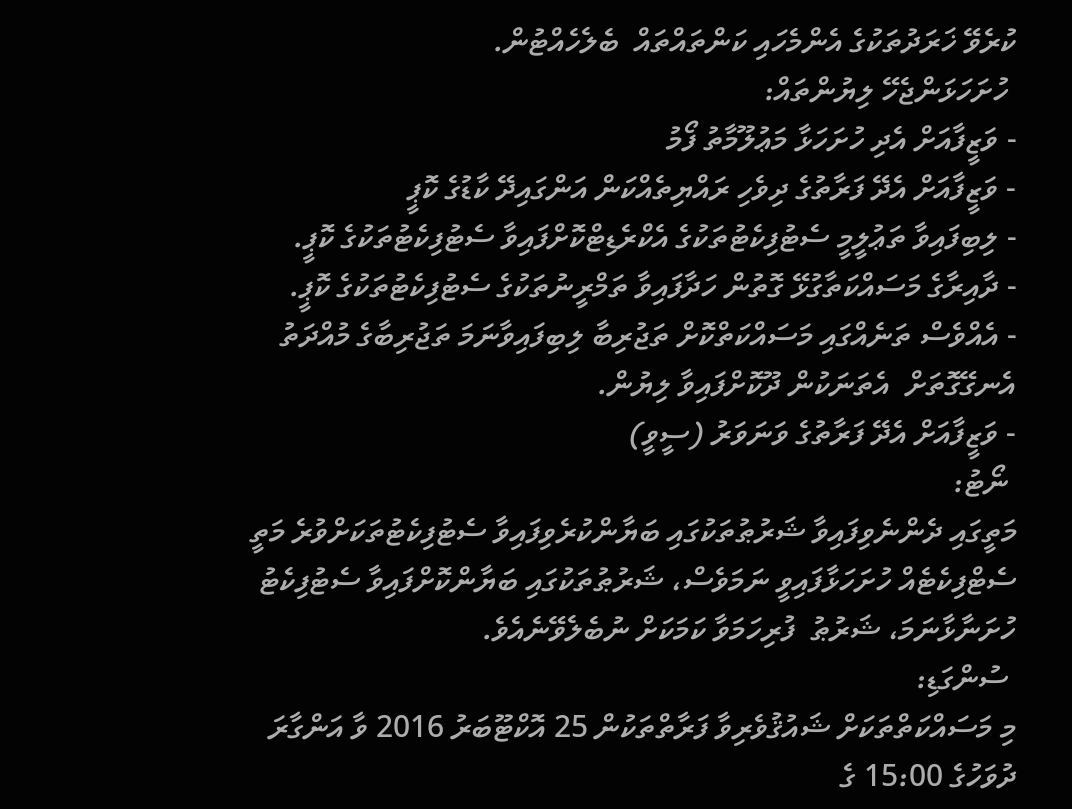ކުރެވޭ ޚަރަދުތަކުގެ އެންމެހައި ކަންތައްތައް  ބެލެހެއްޓުން.
 ހުށަހަޅަންޖެހޭ ލިޔުންތައް:
- ވަޒީފާއަށް އެދި ހުށަހަޅާ މަޢުލޫމާތު ފޯމު
- ވަޒީފާއަށް އެދޭ ފަރާތުގެ ދިވެހި ރައްޔިތެއްކަން އަންގައިދޭ ކާޑުގެ ކޮޕީ
- ލިބިފައިވާ ތަޢުލީމީ ސެޓުފިކެޓުތަކުގެ އެކްރެޑިޓްކޮށްފައިވާ ސެޓުފިކެޓުތަކުގެ ކޮޕީ.
- ދާއިރާގެ މަސައްކަތާގުޅޭ ގޮތުން ހަދާފައިވާ ތަމްރީނުތަކުގެ ސެޓުފިކެޓުތަކުގެ ކޮޕީ.
- އެއްވެސް ތަނެއްގައި މަސައްކަތްކޮށް ތަޖުރިބާ ލިބިފައިވާނަމަ ތަޖުރިބާގެ މުއްދަތު އެނގޭގޮތަށް  އެތަނަކުން ދޫކޮށްފައިވާ ލިޔުން.
- ވަޒީފާއަށް އެދޭ ފަރާތުގެ ވަނަވަރު (ސީވީ)
 ނޯޓު:
މަތީގައި ދެންނެވިފައިވާ ޝަރުޠުތަކުގައި ބަޔާންކުރެވިފައިވާ ސެޓުފިކެޓުތަކަށްވުރެ މަތީ ސެޓްފިކެޓެއް ހުށަހަޅާފައިވީ ނަމަވެސް، ޝަރުޠުތަކުގައި ބަޔާންކޮށްފައިވާ ސެޓުފިކެޓު ހުށަނާޅާނަމަ، ޝަރުޠު  ފުރިހަމަވާ ކަމަކަށް ނުބެލެވޭނެއެވެ.
 ސުންގަޑި:
މި މަސައްކަތްތަކަށް ޝައުޤުވެރިވާ ފަރާތްތަކުން 25 އޮކްޓޫބަރު 2016 ވާ އަންގާރަ ދުވަހުގެ 15:00 ގެ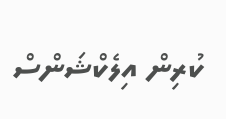ކުރިން އިލެކްޝަންސް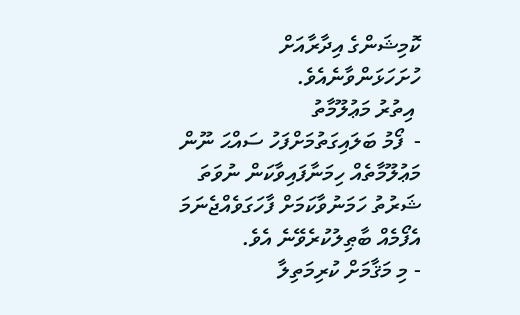ކޮމިޝަންގެ އިދާރާއަށް ހުށަހަޅަންވާނެއެވެ.
 އިތުރު މަޢުލޫމާތު
-  ފޯމު ބަލައިގަތުމަށްފަހު ސައްޙަ ނޫން މަޢުލޫމާތެއް ހިމަނާފައިވާކަން ނުވަތަ ޝަރުތު ހަމަނުވާކަމަށް ފާހަގަވެއްޖެނަމަ އެފޯމެއް ބާޠިލުކުރެވޭނެ އެވެ.
- މި މަޤާމަށް ކުރިމަތިލާ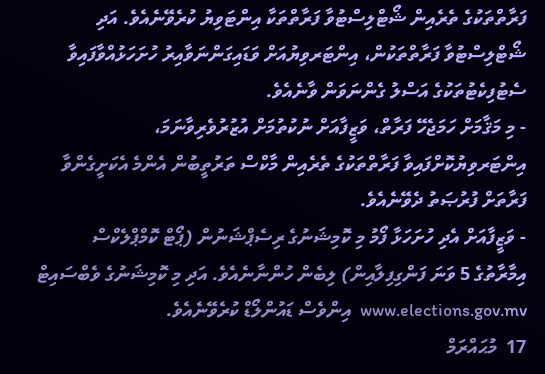ފަރާތްތަކުގެ ތެރެއިން ޝޯޓްލިސްޓުވާ ފަރާތްތަކާ އިންޓަވިޔު ކުރެވޭނެއެވެ. އަދި ޝޯޓްލިސްޓުވާ ފަރާތްތަކުން، އިންޓަރވިޔުއަށް ވަޑައިގަންނަވާއިރު ހުށަހަޅުއްވާފައިވާ ސެޓުފިކެޓުތަކުގެ އަސްލު ގެންނަވަން ވާނެއެވެ.
- މި މަޤާމަށް ހަމަޖެހޭ ފަރާތް، ވަޒީފާއަށް ނުކުތުމަށް އުޒުރުވެރިވާނަމަ، އިންޓަރވިޔުކޮށްފައިވާ ފަރާތްތަކުގެ ތެރެއިން މާކްސް ތަރުތީބުން އެންމެ އެކަށީގެންވާ ފަރާތަށް ފުރުޞަތު ދެވޭނެއެވެ.
- ވަޒީފާއަށް އެދި ހުށަހަޅާ ފޯމު މި ކޮމިޝަނުގެ ރިސެޕްޝަނުން (ޕޯޓް ކޮމްޕްލެކްސް އިމާރާތުގެ 5 ވަނަ ފަންގިފިލާއިން) ލިބެން ހުންނާނެއެވެ. އަދި މި ކޮމިޝަނުގެ ވެބްސައިޓް www.elections.gov.mv  އިންވެސް ޑައުންލޯޑް ކުރެވޭނެއެވެ.
17  މުޙައްރަމް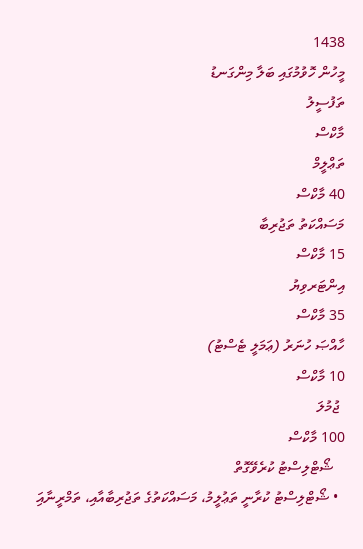1438
މީހުން ހޮވުމުގައި ބަލާ މިންގަނޑު
ތަފުސީލު
މާކްސް
ތަޢްލީމް
40 މާކްސް
މަސައްކަތު ތަޖުރިބާ
15 މާކްސް
އިންޓަރވިޔު
35 މާކްސް
ހާއްޞަ ހުނަރު (ޢަމަލީ ޓެސްޓު)
10 މާކްސް
 ޖުމުލަ
100 މާކްސް
   ޝޯޓްލިސްޓު ކުރެވޭގޮތް
  • ޝޯޓްލިސްޓު ކުރާނީ ތަޢުލީމު، މަސައްކަތުގެ ތަޖުރިބާއާއި، ތަމްރީނާއިަ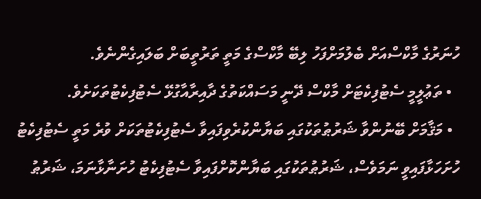ހުނަރުގެ މާކްސްއަށް ބެލުމަށްފަހު ލިބޭ މާކްސްގެ މަތީ ތަރުތީބަށް ބަލައިގެންނެވެ.
  • ތަޢުލީމީ ސެޓުފިކެޓަށް މާކްސް ދޭނީ މަސައްކަތުގެ ދާއިރާއާގުޅޭ ސެޓުފިކެޓުތަކަށެވެ.
  • މަޤާމަށް ބޭނުންވާ ޝަރުޠުތަކުގައި ބަޔާންކުރެވިފައިވާ ސެޓުފިކެޓުތަކަށް ވުރެ މަތީ ސެޓުފިކެޓު ހުށަހަޅާފައިވީ ނަމަވެސް، ޝަރުޠުތަކުގައި ބަޔާންކޮށްފައިވާ ސެޓުފިކެޓު ހުށަނާޅާނަމަ، ޝަރުޠު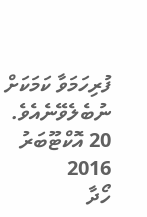ފުރިހަމަވާ ކަމަކަށް ނުބެލެވޭނެއެވެ.
20 އޮކްޓޫބަރު 2016
ހޯދާ